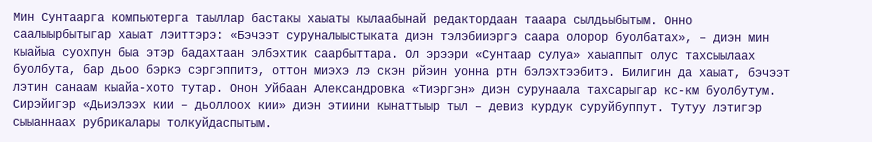Мин Сунтаарга компьютерга таыллар бастакы хаыаты кылаабынай редактордаан тааара сылдьыбытым. Онно саалыырбытыгар хаыат лэиттэрэ: «Бэчээт суруналыыстыката диэн тэлэбииэргэ саара олорор буолбатах», – диэн мин кыайыа суохпун быа этэр бадахтаан элбэхтик саарбыттара. Ол эрээри «Сунтаар сулуа» хаыаппыт олус тахсыылаах буолбута, бар дьоо бэркэ сэргэппитэ, оттон миэхэ лэ скэн рйэин уонна ртн бэлэхтээбитэ. Билигин да хаыат, бэчээт лэтин санаам кыайа-хото тутар. Онон Уйбаан Александровка «Тиэргэн» диэн сурунаала тахсарыгар кс-км буолбутум. Сирэйигэр «Дьиэлээх кии – дьоллоох кии» диэн этиини кынаттыыр тыл – девиз курдук суруйбуппут. Тутуу лэтигэр сыыаннаах рубрикалары толкуйдаспытым.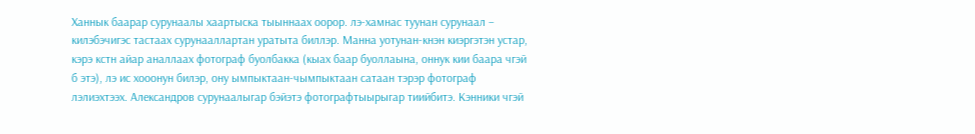Ханнык баарар сурунаалы хаартыска тыыннаах оорор. лэ-хамнас туунан сурунаал – килэбэчигэс тастаах сурунааллартан уратыта биллэр. Манна уотунан-кнэн киэргэтэн устар, кэрэ кстн айар аналлаах фотограф буолбакка (кыах баар буоллаына, оннук кии баара чгэй б этэ), лэ ис хооонун билэр, ону ымпыктаан-чымпыктаан сатаан тэрэр фотограф лэлиэхтээх. Александров сурунаалыгар бэйэтэ фотографтыырыгар тиийбитэ. Кэнники чгэй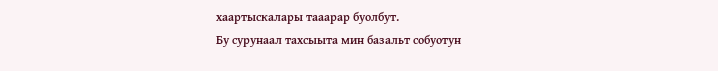хаартыскалары тааарар буолбут.
Бу сурунаал тахсыыта мин базальт собуотун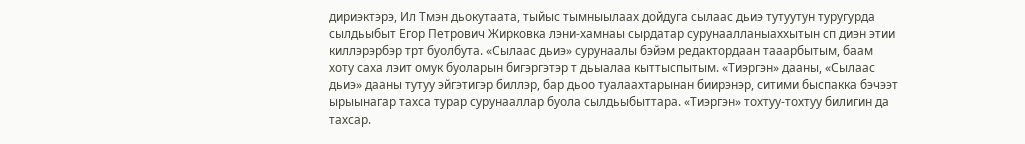дириэктэрэ, Ил Тмэн дьокутаата, тыйыс тымныылаах дойдуга сылаас дьиэ тутуутун туругурда сылдьыбыт Егор Петрович Жирковка лэни-хамнаы сырдатар сурунаалланыаххытын сп диэн этии киллэрэрбэр трт буолбута. «Сылаас дьиэ» сурунаалы бэйэм редактордаан тааарбытым, баам хоту саха лэит омук буоларын бигэргэтэр т дьыалаа кыттыспытым. «Тиэргэн» дааны, «Сылаас дьиэ» дааны тутуу эйгэтигэр биллэр, бар дьоо туалаахтарынан биирэнэр, ситими быспакка бэчээт ырыынагар тахса турар сурунааллар буола сылдьыбыттара. «Тиэргэн» тохтуу-тохтуу билигин да тахсар.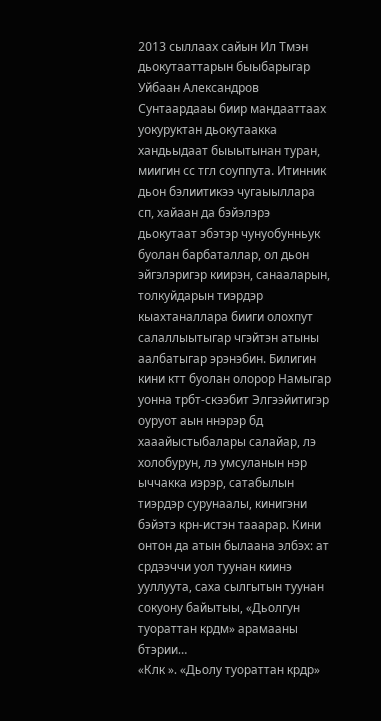2013 сыллаах сайын Ил Тмэн дьокутааттарын быыбарыгар Уйбаан Александров Сунтаардааы биир мандааттаах уокуруктан дьокутаакка хандьыдаат быыытынан туран, миигин сс тгл соуппута. Итинник дьон бэлиитикээ чугаыыллара сп, хайаан да бэйэлэрэ дьокутаат эбэтэр чунуобунньук буолан барбаталлар, ол дьон эйгэлэригэр киирэн, санааларын, толкуйдарын тиэрдэр кыахтаналлара бииги олохпут салаллыытыгар чгэйтэн атыны аалбатыгар эрэнэбин. Билигин кини ктт буолан олорор Намыгар уонна трбт-скээбит Элгээйитигэр оуруот аын ннэрэр бд хааайыстыбалары салайар, лэ холобурун, лэ умсуланын нэр ыччакка иэрэр, сатабылын тиэрдэр сурунаалы, кинигэни бэйэтэ крн-истэн тааарар. Кини онтон да атын былаана элбэх: ат срдээччи уол туунан киинэ ууллуута, саха сылгытын туунан сокуону байытыы, «Дьолгун туораттан крдм» арамааны бтэрии…
«Клк ». «Дьолу туораттан крдр»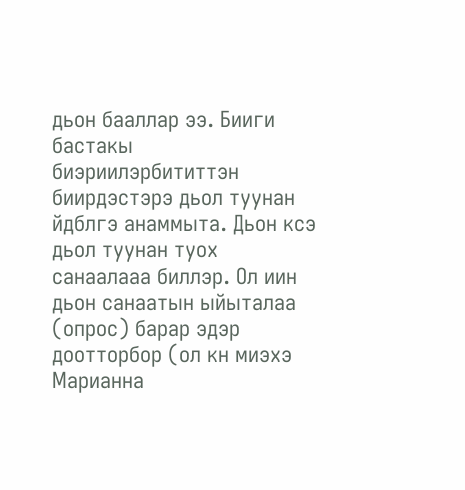дьон бааллар ээ. Бииги бастакы биэриилэрбититтэн биирдэстэрэ дьол туунан йдблгэ анаммыта. Дьон ксэ дьол туунан туох санаалааа биллэр. Ол иин дьон санаатын ыйыталаа (опрос) барар эдэр доотторбор (ол кн миэхэ Марианна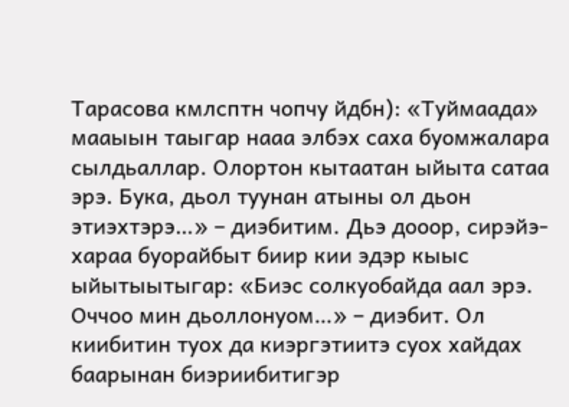Тарасова кмлсптн чопчу йдбн): «Туймаада» мааыын таыгар нааа элбэх саха буомжалара сылдьаллар. Олортон кытаатан ыйыта сатаа эрэ. Бука, дьол туунан атыны ол дьон этиэхтэрэ…» – диэбитим. Дьэ дооор, сирэйэ-хараа буорайбыт биир кии эдэр кыыс ыйытыытыгар: «Биэс солкуобайда аал эрэ. Оччоо мин дьоллонуом…» – диэбит. Ол киибитин туох да киэргэтиитэ суох хайдах баарынан биэриибитигэр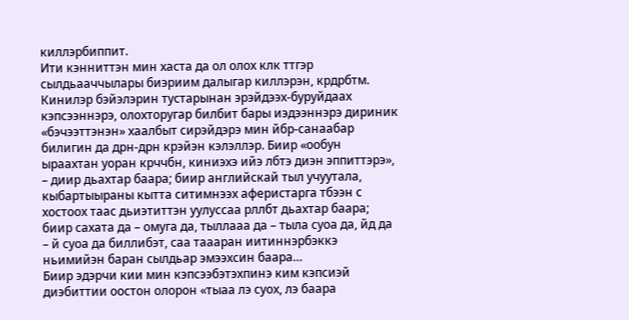киллэрбиппит.
Ити кэнниттэн мин хаста да ол олох клк ттгэр сылдьааччылары биэриим далыгар киллэрэн, крдрбтм. Кинилэр бэйэлэрин тустарынан эрэйдээх-буруйдаах кэпсээннэрэ, олохторугар билбит бары иэдээннэрэ дириник «бэчээттэнэн» хаалбыт сирэйдэрэ мин йбр-санаабар билигин да дрн-дрн крэйэн кэлэллэр. Биир «ообун ыраахтан уоран крччбн, киниэхэ ийэ лбтэ диэн эппиттэрэ», – диир дьахтар баара; биир английскай тыл учуутала, кыбартыыраны кытта ситимнээх аферистарга тбээн с хостоох таас дьиэтиттэн уулуссаа рллбт дьахтар баара; биир сахата да – омуга да, тыллааа да – тыла суоа да, йд да – й суоа да биллибэт, саа таааран иитиннэрбэккэ ньимийэн баран сылдьар эмээхсин баара…
Биир эдэрчи кии мин кэпсээбэтэхпинэ ким кэпсиэй диэбиттии оостон олорон «тыаа лэ суох, лэ баара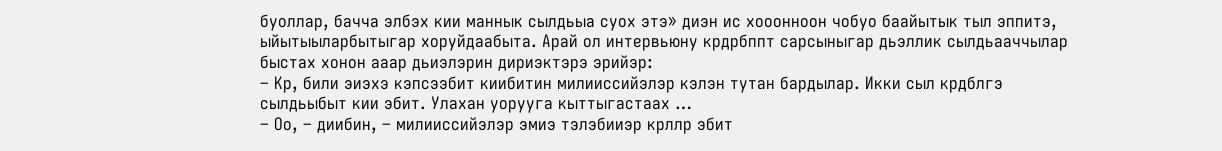буоллар, бачча элбэх кии маннык сылдьыа суох этэ» диэн ис хооонноон чобуо баайытык тыл эппитэ, ыйытыыларбытыгар хоруйдаабыта. Арай ол интервьюну крдрбппт сарсыныгар дьэллик сылдьааччылар быстах хонон ааар дьиэлэрин дириэктэрэ эрийэр:
– Кр, били эиэхэ кэпсээбит киибитин милииссийэлэр кэлэн тутан бардылар. Икки сыл крдблгэ сылдьыбыт кии эбит. Улахан уорууга кыттыгастаах …
– Оо, – диибин, – милииссийэлэр эмиэ тэлэбииэр крллр эбит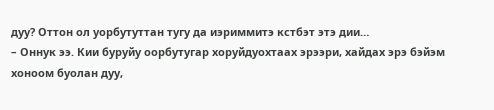дуу? Оттон ол уорбутуттан тугу да иэриммитэ кстбэт этэ дии…
– Оннук ээ. Кии буруйу оорбутугар хоруйдуохтаах эрээри, хайдах эрэ бэйэм хоноом буолан дуу,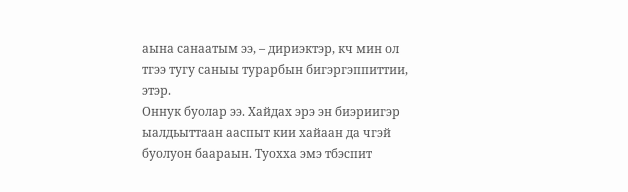аына санаатым ээ, – дириэктэр, кч мин ол тгээ тугу саныы турарбын бигэргэппиттии, этэр.
Оннук буолар ээ. Хайдах эрэ эн биэриигэр ыалдьыттаан ааспыт кии хайаан да чгэй буолуон баараын. Туохха эмэ тбэспит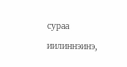сураа иилиннэинэ,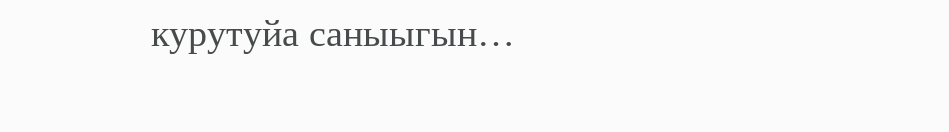курутуйа саныыгын…